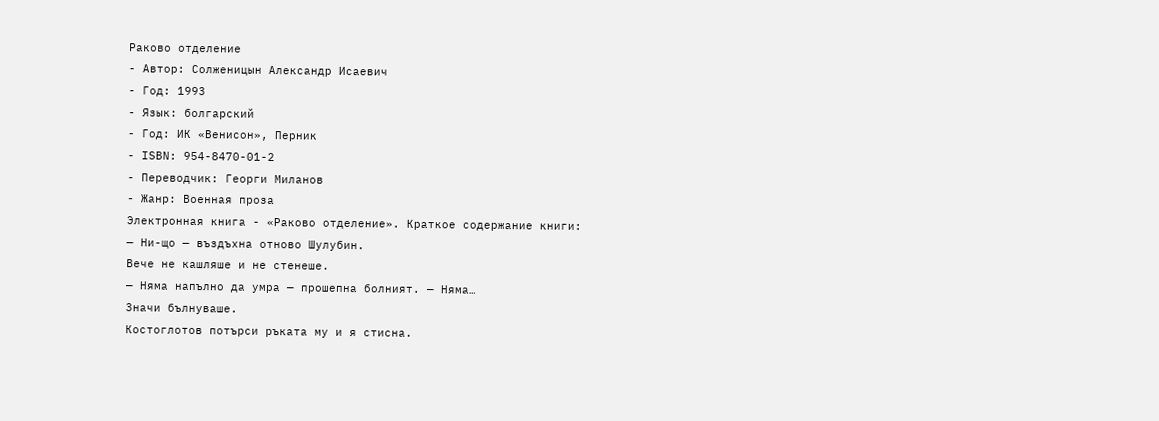Раково отделение
- Автор: Солженицын Александр Исаевич
- Год: 1993
- Язык: болгарский
- Год: ИК «Венисон», Перник
- ISBN: 954-8470-01-2
- Переводчик: Георги Миланов
- Жанр: Военная проза
Электронная книга - «Раково отделение». Краткое содержание книги:
— Ни-що — въздъхна отново Шулубин.
Вече не кашляше и не стенеше.
— Няма напълно да умра — прошепна болният. — Няма…
Значи бълнуваше.
Костоглотов потърси ръката му и я стисна.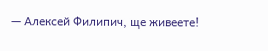— Алексей Филипич, ще живеете!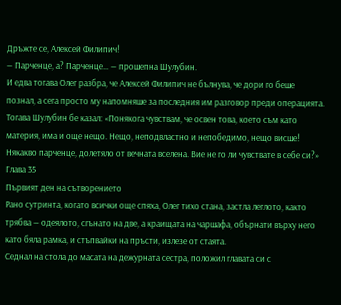Дръжте се, Алексей Филипич!
— Парченце, а? Парченце… — прошепна Шулубин.
И едва тогава Олег разбра, че Алексей Филипич не бълнува, че дори го беше познал, а сега просто му напомняше за последния им разговор преди операцията. Тогава Шулубин бе казал: «Понякога чувствам, че освен това, което съм като материя, има и още нещо. Нещо, неподвластно и непобедимо, нещо висше! Някакво парченце, долетяло от вечната вселена. Вие не го ли чувствате в себе си?»
Глава 35
Първият ден на сътворението
Рано сутринта, когато всички още спяха, Олег тихо стана, застла леглото, както трябва — одеялото, сгънато на две, а краищата на чаршафа, обърнати върху него като бяла рамка, и стъпвайки на пръсти, излезе от стаята.
Седнал на стола до масата на дежурната сестра, положил главата си с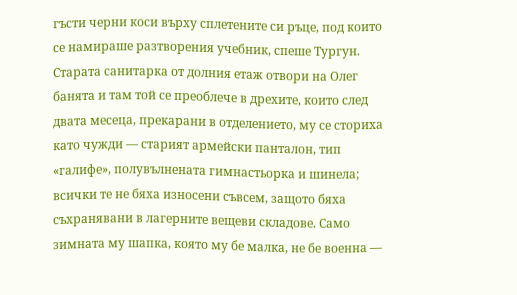гъсти черни коси върху сплетените си ръце, под които се намираше разтворения учебник, спеше Тургун.
Старата санитарка от долния етаж отвори на Олег банята и там той се преоблече в дрехите, които след двата месеца, прекарани в отделението, му се сториха като чужди — старият армейски панталон, тип «галифе», полувълнената гимнастьорка и шинела; всички те не бяха износени съвсем, защото бяха съхранявани в лагерните вещеви складове. Само зимната му шапка, която му бе малка, не бе военна —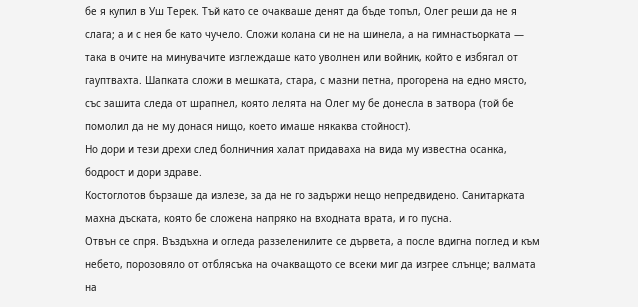бе я купил в Уш Терек. Тъй като се очакваше денят да бъде топъл, Олег реши да не я слага; а и с нея бе като чучело. Сложи колана си не на шинела, а на гимнастьорката — така в очите на минувачите изглеждаше като уволнен или войник, който е избягал от гауптвахта. Шапката сложи в мешката, стара, с мазни петна, прогорена на едно място, със зашита следа от шрапнел, която лелята на Олег му бе донесла в затвора (той бе помолил да не му донася нищо, което имаше някаква стойност).
Но дори и тези дрехи след болничния халат придаваха на вида му известна осанка, бодрост и дори здраве.
Костоглотов бързаше да излезе, за да не го задържи нещо непредвидено. Санитарката махна дъската, която бе сложена напряко на входната врата, и го пусна.
Отвън се спря. Въздъхна и огледа раззеленилите се дървета, а после вдигна поглед и към небето, порозовяло от отблясъка на очакващото се всеки миг да изгрее слънце; валмата на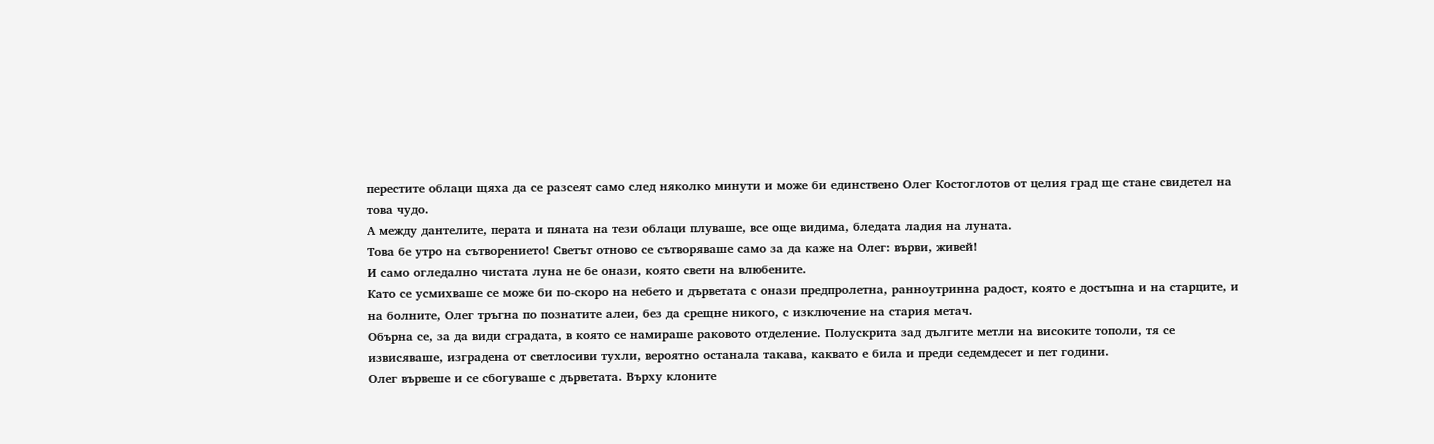перестите облаци щяха да се разсеят само след няколко минути и може би единствено Олег Костоглотов от целия град ще стане свидетел на това чудо.
А между дантелите, перата и пяната на тези облаци плуваше, все още видима, бледата ладия на луната.
Това бе утро на сътворението! Светът отново се сътворяваше само за да каже на Олег: върви, живей!
И само огледално чистата луна не бе онази, която свети на влюбените.
Като се усмихваше се може би по-скоро на небето и дърветата с онази предпролетна, ранноутринна радост, която е достъпна и на старците, и на болните, Олег тръгна по познатите алеи, без да срещне никого, с изключение на стария метач.
Обърна се, за да види сградата, в която се намираше раковото отделение. Полускрита зад дългите метли на високите тополи, тя се извисяваше, изградена от светлосиви тухли, вероятно останала такава, каквато е била и преди седемдесет и пет години.
Олег вървеше и се сбогуваше с дърветата. Върху клоните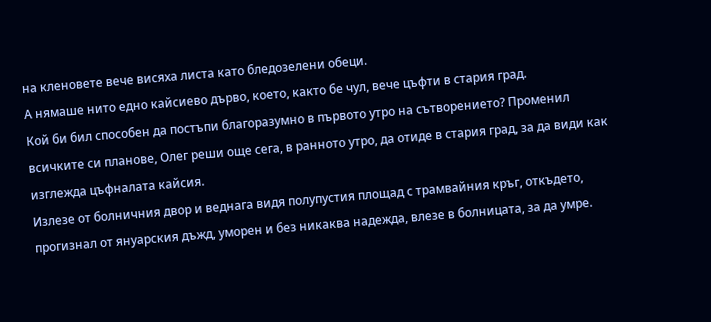на кленовете вече висяха листа като бледозелени обеци.
А нямаше нито едно кайсиево дърво, което, както бе чул, вече цъфти в стария град.
Кой би бил способен да постъпи благоразумно в първото утро на сътворението? Променил всичките си планове, Олег реши още сега, в ранното утро, да отиде в стария град, за да види как изглежда цъфналата кайсия.
Излезе от болничния двор и веднага видя полупустия площад с трамвайния кръг, откъдето, прогизнал от януарския дъжд, уморен и без никаква надежда, влезе в болницата, за да умре.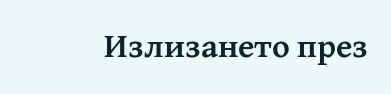Излизането през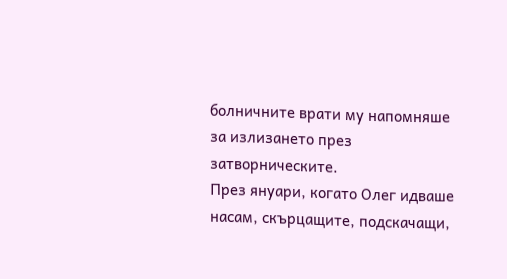болничните врати му напомняше за излизането през затворническите.
През януари, когато Олег идваше насам, скърцащите, подскачащи,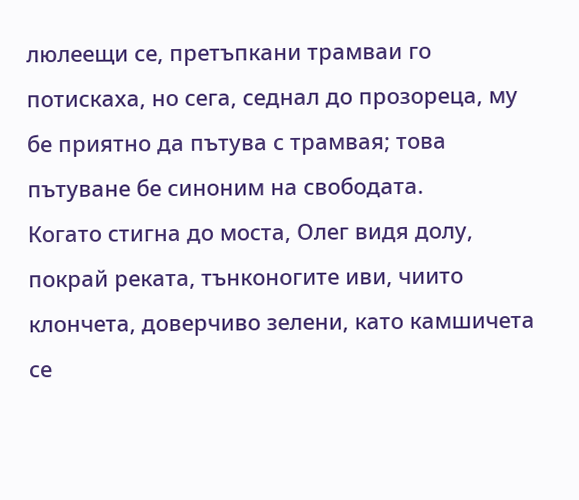люлеещи се, претъпкани трамваи го потискаха, но сега, седнал до прозореца, му бе приятно да пътува с трамвая; това пътуване бе синоним на свободата.
Когато стигна до моста, Олег видя долу, покрай реката, тънконогите иви, чиито клончета, доверчиво зелени, като камшичета се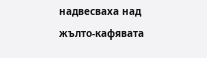надвесваха над жълто-кафявата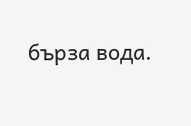бърза вода.